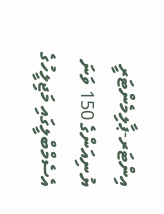އިންޓަރ-ޕާލިމެންޓަރީ ޔުނިއަންގެ 150 ވަނަ އެސެމްބްލީގައި މަޖިލީހުގެ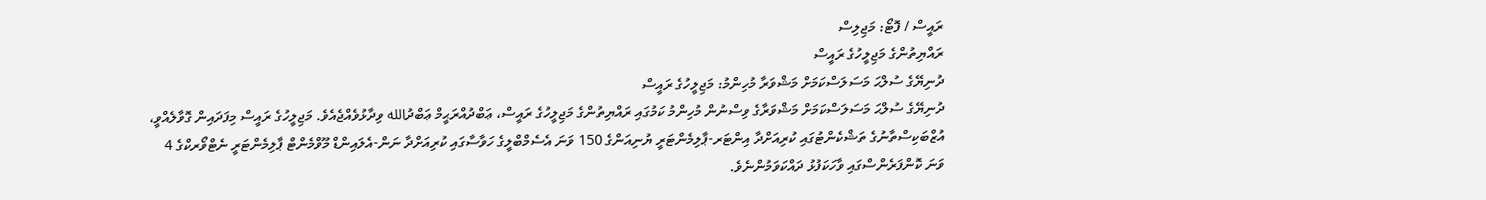ރައީސް / ފޮޓޯ: މަޖިލިސް
ރައްޔިތުންގެ މަޖިލީހުގެ ރައީސް
ދުނިޔޭގެ ސުލްޙަ މަސަލަސްކަމަށް މަޝްވަރާ މުހިންމު: މަޖިލީހުގެ ރައީސް
ދުނިޔޭގެ ސުލްޙަ މަސަލަސްކަމަށް މަޝްވަރާގެ ވިސްނުން މުހިންމު ކަމުގައި ރައްޔިތުންގެ މަޖިލީހުގެ ރައީސް، ޢަބްދުއްރަޙީމް ޢަބްދުالله ވިދާޅުވެއްޖެއެވެ. މަޖިލީހުގެ ރައީސް މިފަދައިން ގޮވާލެއްވީ، އުޒްބަކިސްތާނުގެ ތަޝްކެންޓުގައި ކުރިއަށްދާ އިންޓަރ-ޕާލިމެންޓަރީ ޔުނިއަންގެ 150 ވަނަ އެސެމްބްލީގެ ހަވާސާގައި ކުރިއަށްދާ ނަން-އެލައިންޑް މޫވްމެންޓް ޕާލިމެންޓަރީ ނެޓްވޯރކްގެ 4 ވަނަ ކޮންފަރެންސްގައި ވާހަކަފުޅު ދައްކަވަމުންނެވެ.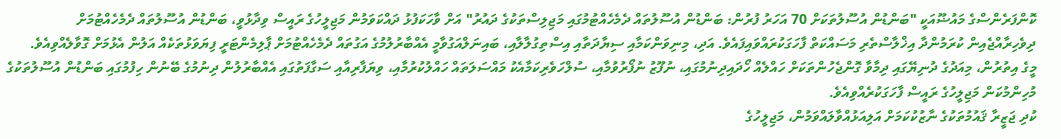ކޮންފަރެންސްގެ މައުޟޫއަކީ "ބަންޑުން އުސޫލުތަކަށް 70 އަހަރު ފުރުން: ބަންޑުން އުސޫލުތައް ދެމެހެއްޓުމުގައި މަޖިލިސްތަކުގެ ދައުރު" އަށް ވާހަކަފުޅު ދައްކަވަމުން މަޖިލީހުގެ ރައީސް ވިދާޅުވީ، ބަންޑުން އުސޫލުތައް ދެމެހެއްޓުމަށް ދިވެހިރާއްޖެއިން ކުރަމުންދާ އިޚްލާސްތެރި މަސައްކަތް ފާހަގަކުރައްވައިފައެވެ. އަދި، މިނިވަންކަމާއި ސިޔާދަތާއި އިސްތިގުލާލާއި، ބައިނަލްއަގުވާމީ އެއްބާރުލުމުގެ އަގުތައް ދެމެހެއްޓުމަށް ޕާލިމެންޓަރީ ފިޔަވަޅުތަކެއް އަލުން އެޅުމަށް ގޮވާލެއްވިއެވެ.
މީގެ އިތުރުން، މިއަދުގެ ދުނިޔޭގައި ދިމާވާ ގޮންޖެހުންތަކަށް ހައްލެއް ހޯދައިދިނުމުގައި، ނުފޫޒު ނުފޯރުވުމާއި، ސުލްހަވެރިކަމާއެކު މައްސަލަތައް ހައްލުކުރުމާއި، ވިޔަފާރިއާއި ސަގާފަތުގައި އެއްބާރުލުން ދިނުމުގެ ބޭނުން ހިފުމުގައި ބަންޑުން އުސޫލުތަކުގެ މުހިންމުކަން މަޖިލީހުގެ ރައީސް ފާހަގަކުރެއްވިއެވެ.
ކުދި ޖަޒީރާ ޤައުމުތަކުގެ ނާޒުކުކަމަށް އަލިއަޅުއްވާލައްވަމުން، މަޖިލީހުގެ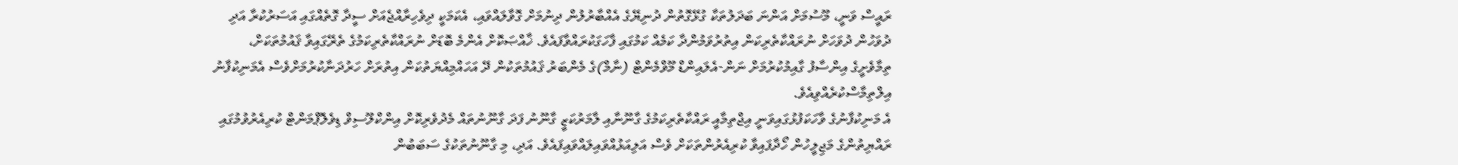ރައީސް ވަނީ، މޫސުމަށް އަންނަ ބަދަލުތަކާ ގުޅޭގޮތުން ދުނިޔޭގެ އެއްބާރުލުން ދިނުމަށް ގޮވާލައްވައި، އެކަމަކީ ދިވެހިރާއްޖެއަށް ސީދާ ގޮތެއްގައި އަސަރުކުރާ އަދި ދުވަހުން ދުވަހަށް ނުރައްކާތެރިކަން އިތުރުވަމުންދާ ކަމެއް ކަމުގައި ފާހަގަކުރައްވާފައެވެ. ޚާއްޞަކޮށް އެންމެ ބޮޑަށް ނުރައްކާތެރިކަމުގެ ތެރޭގައިވާ ޤައުމުތަކަށް، ތިމާވެށީގެ އިންސާފު ގާއިމުކުރުމަށް ނަން-އެލައިންޑް މޫވްމެންޓް (ނާމް)ގެ މެންބަރު ޤައުމުތަކުން ދޭ އަހައްމިއްޔަތުކަން އިތުރަށް ހަރުދަނާކުރުމަށްވެސް އެމަނިކުފާނު އިލްތިމާސްކުރެއްވިއެވެ.
އެ މަނިކުފާނުގެ ވާހަކަފުޅުގައިވަނީ އިޖްތިމާއީ ރައްކާތެރިކަމުގެ ގާނޫނާއި ލާމަރުކަޒީ ގާނޫނު ފަދަ ގާނޫނުތައް މެދުވެރިކޮށް އިންކްލޫސިވް ޑިވެލޮޕްމަންޓް ކުރިއެރުވުމުގައި ރައްޔިތުންގެ މަޖިލީހުން ހޯދާފައިވާ ކުރިއެރުންތަކަށް ވެސް އަލިއަޅުއްވައިލައްވައިފައެވެ. އަދި، މި ގާނޫނުތަކުގެ ސަބަބުން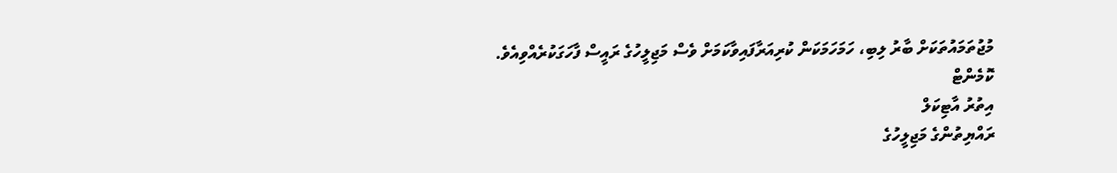މުޖުތަމައުތަކަށް ބާރު ލިބި، ހަމަހަމަކަން ކުރިއަރާފައިވާކަމަށް ވެސް މަޖިލީހުގެ ރައީސް ފާހަގަކުރެއްވިއެވެ.
ކޮމެންޓް
އިތުރު އާޓިކަލް
ރައްޔިތުންގެ މަޖިލީހުގެ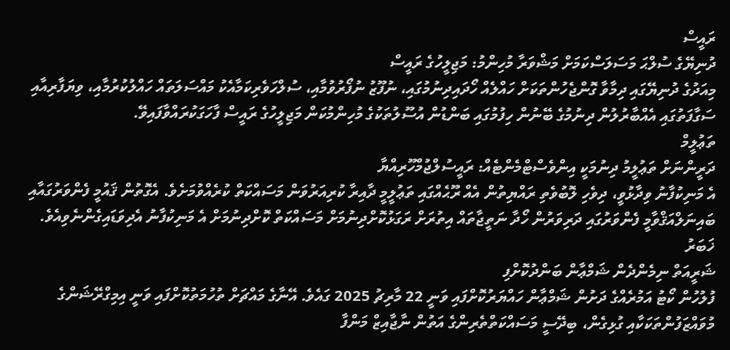ރައީސް
ދުނިޔޭގެ ސުލްޙަ މަސަލަސްކަމަށް މަޝްވަރާ މުހިންމު: މަޖިލީހުގެ ރައީސް
މިއަދުގެ ދުނިޔޭގައި ދިމާވާ ގޮންޖެހުންތަކަށް ހައްލެއް ހޯދައިދިނުމުގައި، ނުފޫޒު ނުފޯރުވުމާއި، ސުލްހަވެރިކަމާއެކު މައްސަލަތައް ހައްލުކުރުމާއި، ވިޔަފާރިއާއި ސަގާފަތުގައި އެއްބާރުލުން ދިނުމުގެ ބޭނުން ހިފުމުގައި ބަންޑުން އުސޫލުތަކުގެ މުހިންމުކަން މަޖިލީހުގެ ރައީސް ފާހަގަކުރައްވާފައިވޭ.
ތަޢުލީމް
ދަރީންނަށް ތަޢުލީމު ދިނުމަކީ އިންވެސްޓްމެންޓެއް: ރައީސުލްޖުމްހޫރިއްޔާ
އެ މަނިކުފާނު ވިދާޅުވީ، ދިވެހި ލޮބުވެތި ރައްޔިތުން އެއް ރޫޙެއްގައި ތަޢުލީމީ ދާއިރާ ކުރިއަރުވަން މަސައްކަތް ކުރެއްވުމަށެވެ. އެގޮތުން ޤައުމީ ފެންވަރުގައާއި ބައިނަލްއަޤްވާމީ ފެންވަރުގައި ދަރިވަރުން ހޯދާ ނަތީޖާތައް އިތުރަށް ރަގަޅުކޮށްދިނުމަށް މަސައްކަތް ކޮށްދިނުމަށް އެ މަނިކުފާނު އެދިވަޑައިގެންނެވިއެވެ.
ޚަބަރު
ޝަރީއަތް ނިމެންދެން ޝަމްޢާން ބަންދުކޮށްފި
ފުލުހުން ކޯޓު އަމުރެއްގެ ދަށުން ޝަމްޢާން ހައްޔަރުކޮށްފައި ވަނީ 22 މާރިޗު 2025 ގައެވެ. އޭނާގެ މައްޗަށް ތުހުމަތުކޮށްފައި ވަނީ އިމިގްރޭޝަންގެ މުވައްޒަފުންތަކަކާއި ގުޅިގެން، ބިދޭސީ މަސައްކަތްތެރިންގެ އަތުން ނާޖާއިޒް މަންފާ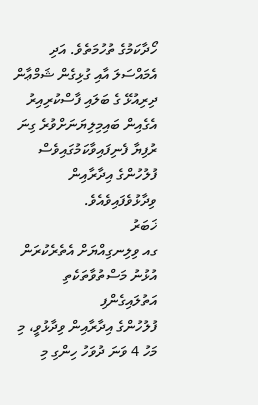ހޯދާކަމުގެ ތުހުމަތެވެ. އަދި އެމައްސަލަ އާއި ގުޅިގެން ޝަމްޢާން ދިރިއުޅޭ ގެ ބަލައި ފާސްކުރިއިރު އެގެއިން ބައިމިލިޔަނަށްވުރެ ގިނަ ރުފިޔާ ފެނިފައިވާކަމުގައިވެސް ފުލުހުންގެ އިދާރާއިން ވިދާޅުވެފައިވެއެވެ.
ޚަބަރު
ގއ ވިލިނގިއްޔަށް އެތެރެކުރަން އުޅުނު މަސްތުވާތަކެތި އަތުލައިގެންފި
ފުލުހުންގެ އިދާރާއިން ވިދާޅުވީ، މި މަހު 4 ވަނަ ދުވަހު ހިންގި މި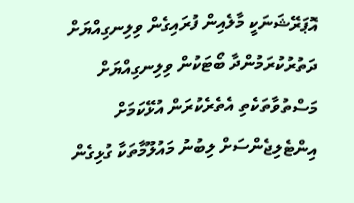އޮޕަރޭޝަނަކީ މާލެއިން ފުރައިގެން ވިލިނގިއްޔަށް ދަތުރުކުރަމުންދާ ބޯޓަކުން ވިލިނގިއްޔަށް މަސްތުވާތަކެތި އެތެރެކުރަން އުޅޭކަމަށް އިންޓެލިޖެންސަށް ލިބުނު މައުލޫމާތަކާ ގުޅިގެން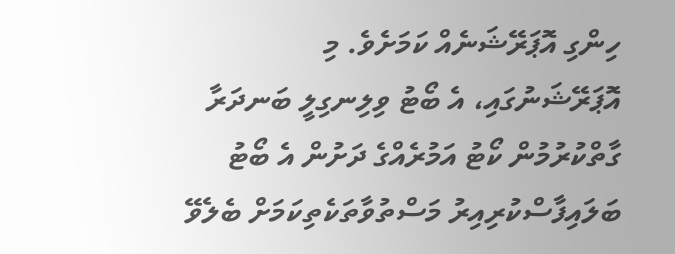ހިންގި އޮޕަރޭޝަނެއް ކަމަށެވެ. މި އޮޕަރޭޝަނުގައި، އެ ބޯޓު ވިލިނގިލީ ބަނދަރާ ގާތްކުރުމުން ކޯޓު އަމުރެއްގެ ދަށުން އެ ބޯޓު ބަލައިފާސްކުރިއިރު މަސްތުވާތަކެތިކަމަށް ބެލެވޭ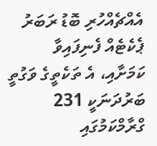އެއްޗެއްހުރި ބޮޑު ރަބަރު ޕެކެޓެއް ފެނިފައިވާ ކަމަށާއި، އެ ތަކެތީގެ ވަގުތީ ބަރުދަނަކީ 231 ގްރާމްކަމުގައި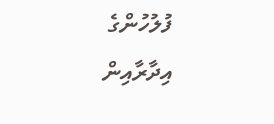ފުލުހުންގެ އިދާރާއިން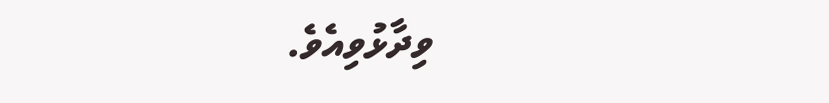ވިދާޅުވިއެވެ.